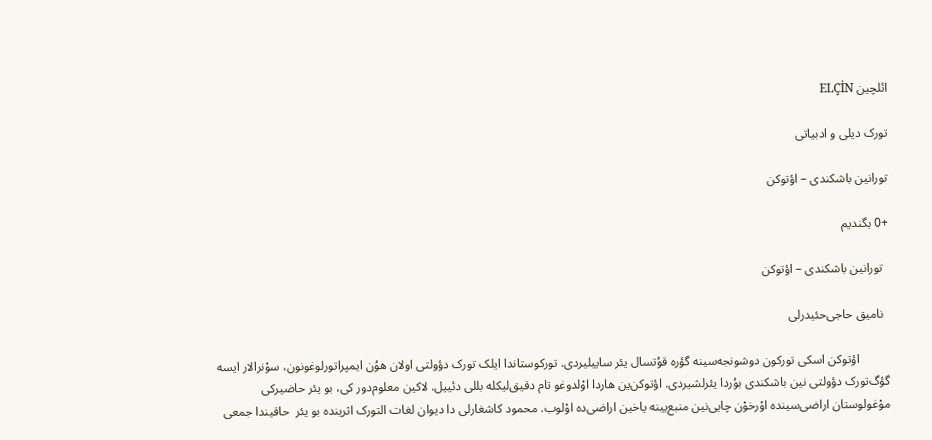ائلچین ELÇİN

تورک دیلی و ادبیاتی

تورانین باشکندی – اؤتوکن

+0 بگندیم

  تورانین باشکندی – اؤتوکن

  نامیق حاجی‌حئیدرلی

          اؤتوکن اسکی تورکون دوشونجه‌سینه گؤره قوُتسال یئر ساییلیردی. تورکوستاندا ایلک تورک دؤولتی اولان هوُن ایمپراتورلوغونون، سوْنرالار ایسه گؤگ‌تورک دؤولتی نین باشکندی بوُردا یئرلشیردی. اؤتوکن‌ین هاردا اوْلدوغو تام دقیق‌لیکله بللی دئییل. لاکین معلوم‌دور کی، بو یئر حاضیرکی موْغولوستان اراضی‌سینده اوْرخوْن چایی‌نین منبع‌یینه یاخین اراضی‌ده اوْلوب. محمود کاشغارلی دا دیوان‌ لغات التورک اثرینده بو یئر  حاقیندا جمعی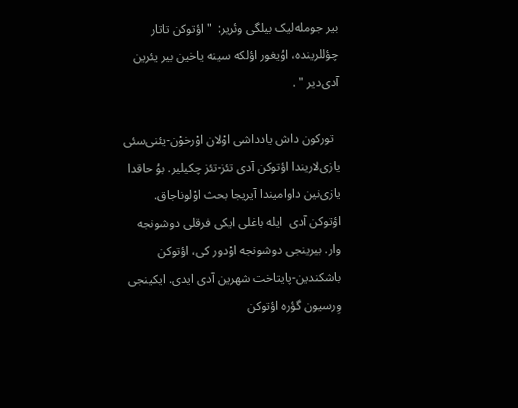بیر جومله‌لیک بیلگی وئریر:  " اؤتوکن تاتار چؤللرینده، اوُیغور اؤلکه سینه یاخین بیر یئرین آدی‌دیر " .

  تورکون داش یادداشی اوْلان اوْرخوْن-یئنی‌سئی یازی‌لاریندا اؤتوکن آدی تئز-تئز چکیلیر. بوُ حاقدا یازی‌نین داوامیندا آیریجا بحث اوْلوناجاق. اؤتوکن آدی  ایله باغلی ایکی فرقلی دوشونجه وار. بیرینجی دوشونجه اوْدور کی، اؤتوکن باشکندین-پایتاخت شهرین آدی ایدی. ایکینجی وِرسیون گؤره اؤتوکن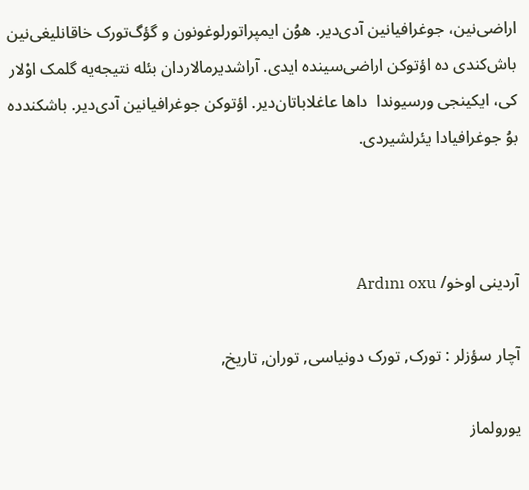اراضی‌نین، جوغرافیانین آدی‌دیر. هوُن ایمپراتورلوغونون و گؤگ‌تورک خاقانلیغی‌نین باش‌کندی ده اؤتوکن اراضی‌سینده ایدی. آراشدیرمالاردان بئله نتیجه‌یه گلمک اوْلار کی، ایکینجی ورسیوندا  داها عاغلاباتان‌دیر. اؤتوکن جوغرافیانین آدی‌دیر. باشکند‌ده بوُ جوغرافیادا یئرلشیردی.



آردینی اوخو/ Ardını oxu

آچار سؤزلر : تورک, تورک دونیاسی, توران, تاریخ,

یورولماز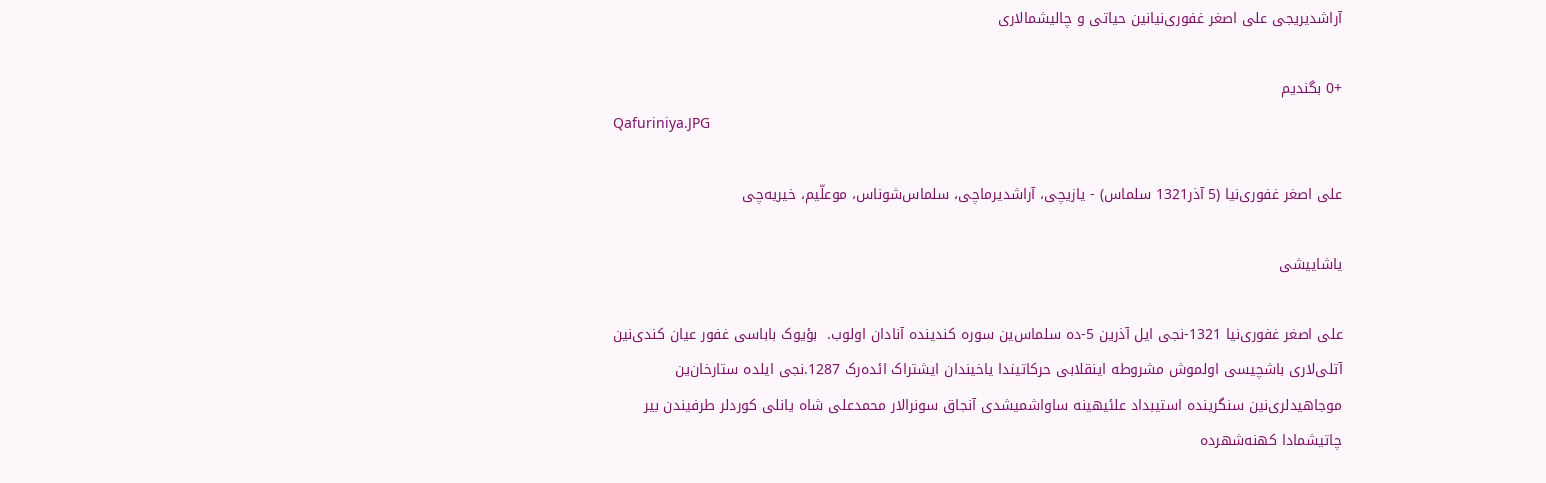آراشدیریجی علی اصغر غفوری‌نیانین حیاتی و چالیشمالاری

+0 بگندیم
Qafuriniya.JPG

علی اصغر غفوری‌نیا (5 آذر1321 سلماس) - یازیچی، آراشدیرماچی، سلماس‌شوناس، موعلّیم، خیریه‌چی

یاشاییشی

علی اصغر غفوری‌نیا 1321-نجی ایل آذرین 5-ده سلماس‌ین سوره کندینده آنادان اولوب.  بؤیوک باباسی غفور عیان کندی‌نین آتلی‌لاری‌ باشچیسی اولموش مشروطه اینقلابی حرکاتیندا یاخیندان ایشتراک ائده‌رک 1287.نجی ایلده ستارخان‌ین موجاهیدلری‌نین سنگرینده استیبداد علئیهینه ساواشمیشدی آنجاق سونرالار محمدعلی شاه یانلی کوردلر طرفیندن بیر چاتیشمادا کهنه‌شهرده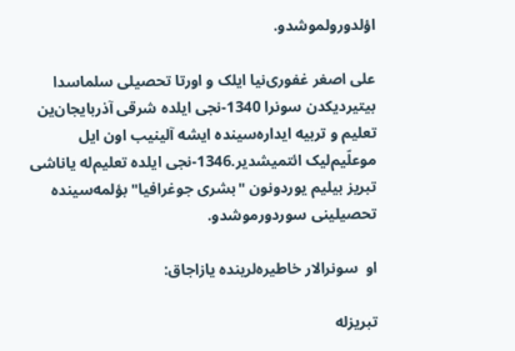اؤلدورولموشدو.

علی اصغر غفوری‌نیا ایلک و اورتا تحصیلی سلماسدا بیتیردیکدن سونرا 1340-نجی ایلده شرقی آذربایجان‌ین تعلیم و تربیه ایداره‌سینده ایشه آلینیب اون ایل موعلّیم‌لیک ائتمیشدیر.1346-نجی ایلده تعلیم‌له یاناشی تبریز بیلیم یوردونون "بشری جوغرافیا" بؤلمه‌سینده تحصیلینی سوردورموشدو.

او  سونرالار خاطیره‌لرینده یازاجاق:

تبریزله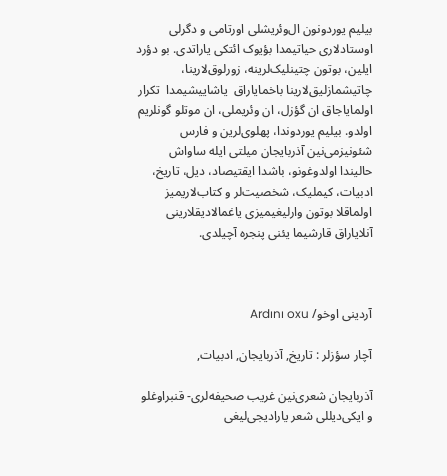بیلیم یوردونون ال‌وئریشلی اورتامی و دگرلی اوستادلاری حیاتیمدا بؤیوک ائتکی یاراتدی. بو دؤرد ایلین، بوتون چتینلیک‌لرینه، زورلوق‌لارینا، چاتیشمازلیق‌لارینا باخمایاراق  یاشاییشیمدا  تکرار اولمایاجاق ان گؤزل، ان وئریملی، ان موتلو گونلریم اولدو. بیلیم یوردوندا، پهلوی‌لرین و فارس شئونیزمی‌نین آذربایجان میلتی ایله ساواش حالیندا اولدوغونو، باشدا ایقتیصاد، دیل، تاریخ، ادبیات، کیملیک، شخصیت‌لر و کتاب‌لاریمیز اولماقلا بوتون وارلیغیمیزی یاغمالادیقلارینی‌  آنلایاراق قارشیما یئنی پنجره‌ آچیلدی.



آردینی اوخو/ Ardını oxu

آچار سؤزلر : تاریخ, آذربایجان, ادبیات,

آذربایجان شعری‌‌نین غریب صحیفه‌لری- قنبراوغلو و ایکی‌دیللی شعر یارادیجی‌‌لیغی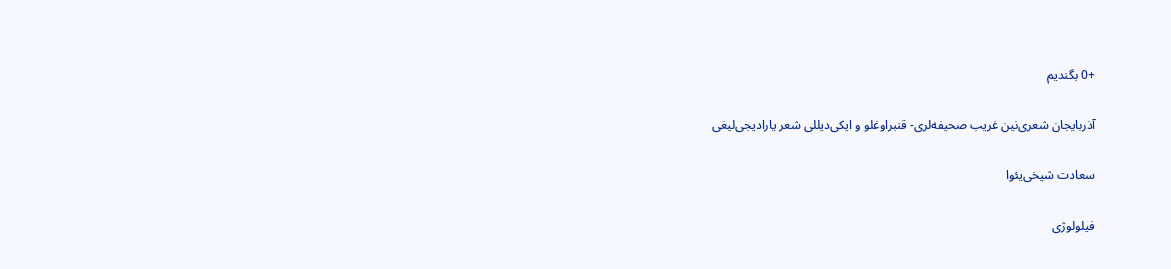+0 بگندیم

آذربایجان شعری‌‌نین غریب صحیفه‌لری- قنبراوغلو و ایکی‌دیللی شعر یارادیجی‌‌لیغی

سعادت شیخی‌یئوا

فیلولوژی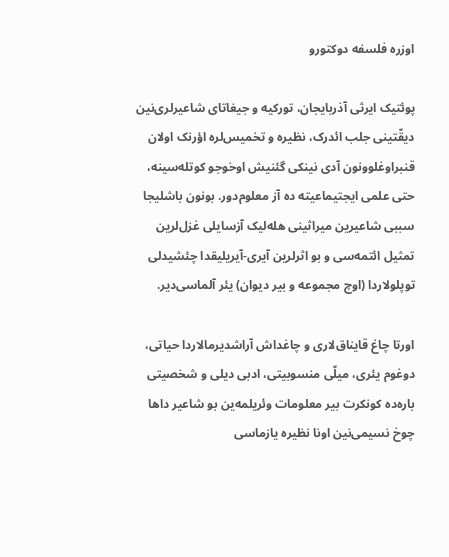اوزره فلسفه دوکتورو

پوئتیک ایرثی آذربایجان، تورکیه و جیغاتای شاعیرلری‌‌نین دیقّتینی جلب ائد‌رک، نظیره و تخمیس‌لره اؤرنک اولان قنبراوغلوونون آدی ‌‌نینکی گئنیش اوخوجو کوتله‌سینه، حتی علمی ایجتیماعیته ده آز معلوم‌دور. بونون باشلیجا سببی شاعیرین میراثینی هله‌لیک آزسایلی غزل‌لرین تمثیل ائتمه‌سی و بو اثرلرین آیری-آیریلیقدا چئشیدلی توپلولاردا (اوچ مجموعه و بیر دیوان) یئر آلماسی‌دیر.

اورتا چاغ قایناق‌لاری و چاغداش آراشدیرمالاردا حیاتی، دوغوم یئری، میلّی منسوبیتی، ادبی دیلی و شخصیتی باره‌ده کونکرت بیر معلومات وئریلمه‌ین بو شاعیر داها چوخ نسیمی‌‌نین اونا نظیره یازماسی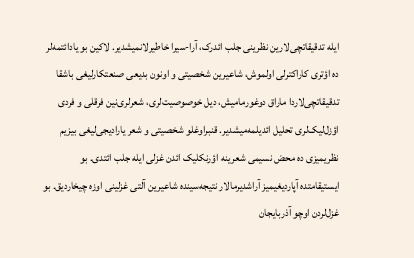ایله تدقیقاتچی‌لارین نظرینی جلب ائد‌رک، آرا-سیرا خاطیرلانمیشدیر. لاکین بو یادائتمه‌لر ده اؤتری کاراکترلی اولموش، شاعیرین شخصیتی و اونون بدیعی صنعتکارلیغی باشقا تدقیقاتچی‌لاردا ماراق دوغورمامیش، دیل خوصوصیت‌لری، شعرلری‌‌نین فرقلی‌ و فردی اؤزل‌لیک‌لری تحلیل ائدیلمه‌میشدیر. قنبراوغلو شخصیتی و شعر یارادیجی‌‌لیغی بیزیم نظریمیزی ده محض نسیمی شعرینه اؤرنکلیک ائد‌ن غزلی ایله جلب ائتدی. بو ایستیقامتده آپاردیغیمیز آراشدیرمالار نتیجه‌سینده شاعیرین آلتی غزلینی اوزه چیخاردیق. بو غزل‌لردن اوچو آذربایجان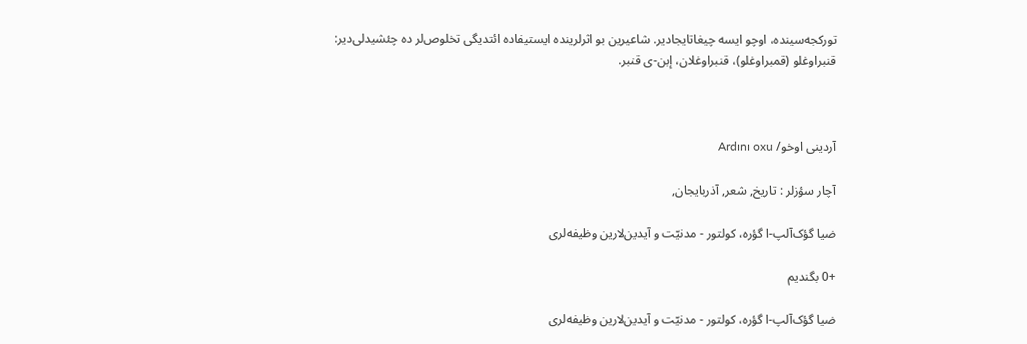تورکجه‌سینده، اوچو ایسه چیغاتایجادیر. شاعیرین بو اثرلرینده ایستیفاده ائتدیگی تخلوص‌لر ده چئشیدلی‌دیر: قنبراوغلو (قمبراوغلو)، قنبراوغلان، إبن-ی قنبر.



آردینی اوخو/ Ardını oxu

آچار سؤزلر : تاریخ, شعر, آذربایجان,

ضیا گؤک‌آلپ‌-ا گؤره، کولتور - مدنیّت و آیدین‌لارین وظیفه‌لری

+0 بگندیم

ضیا گؤک‌آلپ‌-ا گؤره، کولتور - مدنیّت و آیدین‌لارین وظیفه‌لری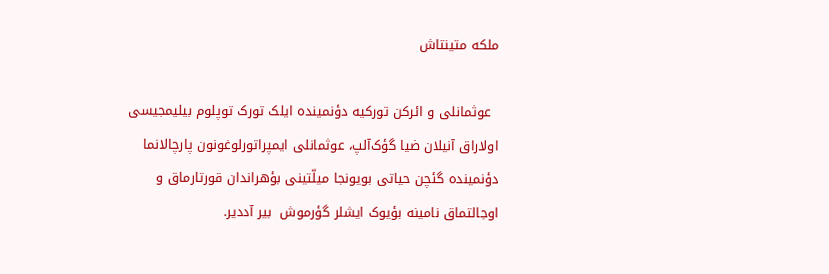ملکه متینتاش

  عوثمانلی‌ و ائرکن تورکیه دؤنمینده ایلک تورک توپلوم بیلیمجیسی اولاراق آنیلان ضیا گؤک‌آلپ، عوثمانلی‌ ایمپراتورلوغونون پارچالانما دؤنمینده گئچن حیاتی بویونجا میلّتینی بؤهراندان قورتارماق و اوجالتماق نامینه بؤیوک ایشلر گؤرموش  بیر آددیر.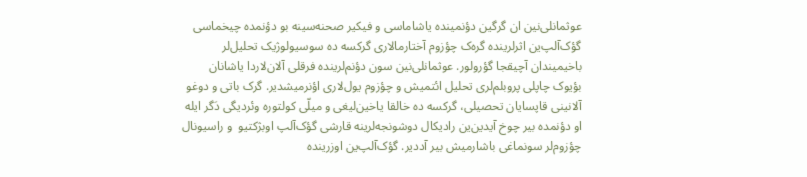عوثمانلی‌‌نین ان گرگین دؤنمینده یاشاماسی و فیکیر صحنه‌سینه بو دؤنمده چیخماسی گؤک‌آلپ‌ین اثرلرینده گره‌ک چؤزوم آختارما‌لاری گرکسه ده سوسیولوژیک تحلیل‌لر باخیمیندان آچیقجا گؤرولور. عوثمانلی‌‌نین سون دؤنم‌لرینده فرقلی آلان‌لاردا یاشانان بؤیوک چاپلی پروبلم‌لری تحلیل ائتمیش و چؤزوم یول‌لاری اؤنرمیشدیر. گرک باتی و دوغو آلانینی قاپسایان تحصیلی، گرکسه ده خالقا یاخین‌لیغی و میلّی کولتوره وئردیگی دَگر ایله او دؤنمده بیر چوخ آیدین‌ین رادیکال دوشونجه‌لرینه قارشی گؤک‌آلپ اوبژکتیو  و راسیونال چؤزوم‌لر سونماغی باشارمیش بیر آددیر. گؤک‌آلپ‌ین اوزرینده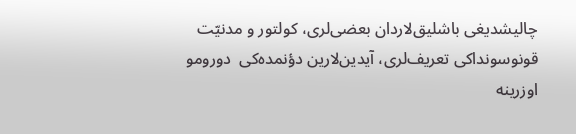چالیشدیغی باشلیق‌لاردان بعضی‌لری، کولتور و مدنیّت قونوسونداکی تعریف‌لری، آیدین‌لارین دؤنمده‌کی  دورومو اوزرینه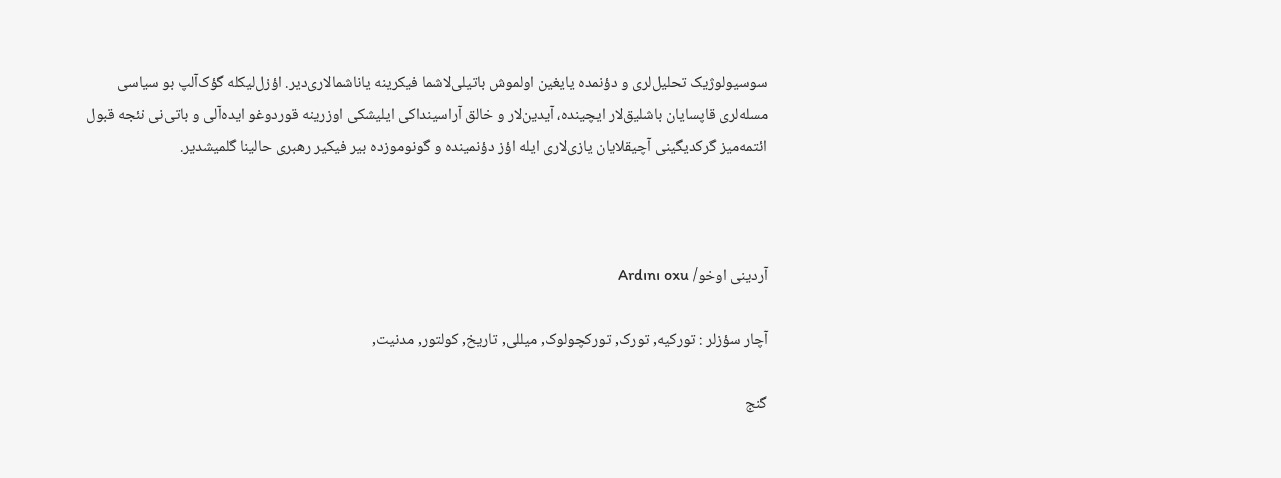سوسیولوژیک تحلیل‌لری و دؤنمده یایغین اولموش باتیلی‌لاشما فیکرینه یاناشمالاری‌دیر. اؤزل‌لیکله گؤک‌آلپ بو سیاسی مسله‌لری قاپسایان باشلیق‌لار ایچینده، آیدین‌لار و خالق آراسینداکی ایلیشکی اوزرینه قوردوغو ایده‌آلی و باتی‌نی نئجه قبول ائتمه‌میز گرکدیگینی آچیقلایان یازی‌لاری ایله اؤز دؤنمینده و گونوموزده بیر فیکیر رهبری حالینا گلمیشدیر.



آردینی اوخو/ Ardını oxu

آچار سؤزلر : تورکیه, تورک, تورکچولوک, میللی, تاریخ, کولتور, مدنیت,

گنج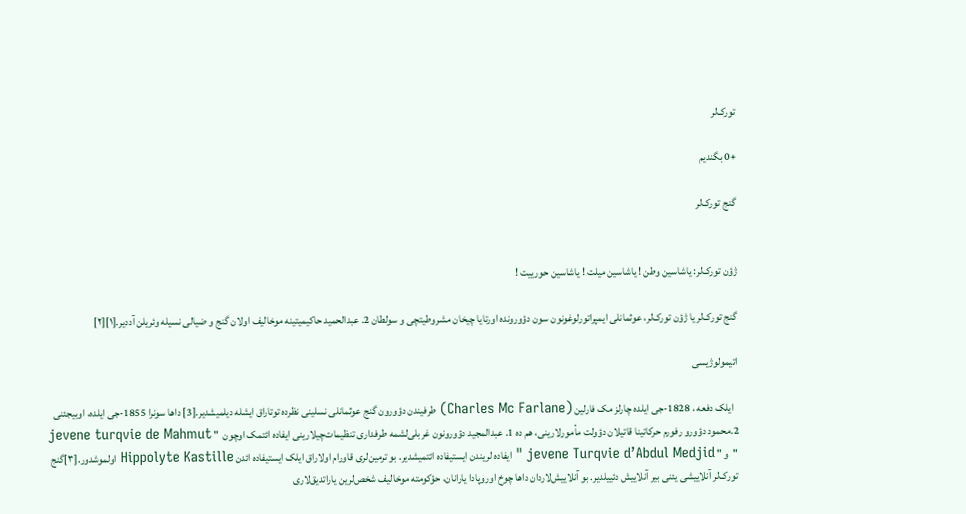تورک‌لر

+0 بگندیم

گنج تورک‌لر


ژؤن تورک‌لر: یاشاسین وطن ! یاشاسین میلت ! یاشاسین حورییت !

گنج تورک‌لر یا ژؤن تورک‌لر، عوثمانلی ایمپراتورلوغونون سون دؤورونده اورتایا چیخان مشروطیتچی و سولطان 2. عبدالحمید حاکیمیتینه موخالیف اولان گنج و ضیالی نسیله وئریلن آددیر.[۱][۲]

اتیمولوژیسی

  ایلک دفعه ، 1828-جی ایلده چارلز مک فارلین (Charles Mc Farlane) طرفیندن دؤورون گنج عوثمانلی نسلینی نظرده توتاراق ایشله دیلمیشدیر.[3] داها سونرا 1855-جی ایلده، اوبیجئنی 2.محمود دؤورو رفورم حرکاتینا قاتیلان دؤولت مأمور‌لارینی، هم ده 1. عبدالمجید دؤورونون غربلی‌لشمه طرفداری تنظیمات‌چیلارینی ایفاده ائتمک اوچون  " jevene turqvie de Mahmut "  و " jevene Turqvie d’Abdul Medjid " ایفاده ‌لریندن ایستیفاده ائتمیشدیر. بو ترمین‌لری قاورام او‌لاراق ایلک ایستیفاده ائدن Hippolyte Kastille اولموشدور.[۳]گنج تورک‌لر آنلاییشی یئنی بیر آنلاییش دئییلدیر. بو آنلاییش‌لاردان داها چوخ اوروپادا یارانان، حؤکومته موخالیف شخص‌لرین یاراتدیق‌لاری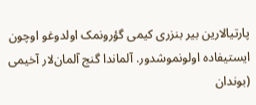پارتیا‌لارین بیر بنزری کیمی گؤرونمک اولدوغو اوچون ایستیفاده اولونموشدور. آلماندا گنج آلمان‌لار آخیمی (بوندان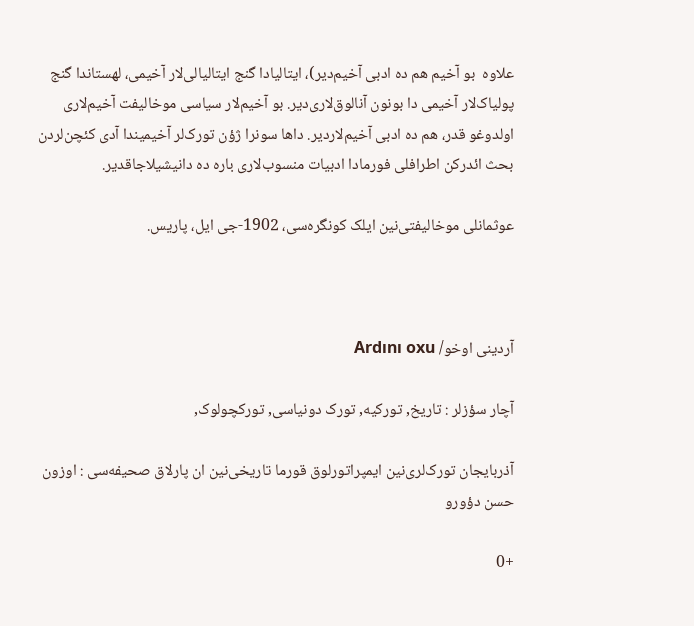علاوه  بو آخیم هم ده ادبی آخیم‌دیر)، ایتالیادا گنج ایتالیالی‌لار آخیمی، لهستاندا گنج پولیاک‌لار آخیمی دا بونون آنالوق‌لاری‌دیر. بو آخیم‌لار سیاسی موخالیفت آخیم‌لاری اولدوغو قدر، هم ده ادبی آخیم‌لاردیر. داها سونرا ژؤن تورک‌لر آخیمیندا آدی کئچن‌لردن بحث ائدرکن اطرافلی فورمادا ادبیات منسوب‌لاری باره ده دانیشیلاجاقدیر.

عوثمانلی موخالیفتی‌نین ایلک کونگره‌سی، 1902-جی ایل، پاریس.



آردینی اوخو/ Ardını oxu

آچار سؤزلر : تاریخ, تورکیه, تورک دونیاسی, تورکچولوک,

آذربایجان تورک‌لری‌نین ایمپراتورلوق قورما تاریخی‌نین ان پارلاق صحیفه‌سی : اوزون حسن دؤورو

+0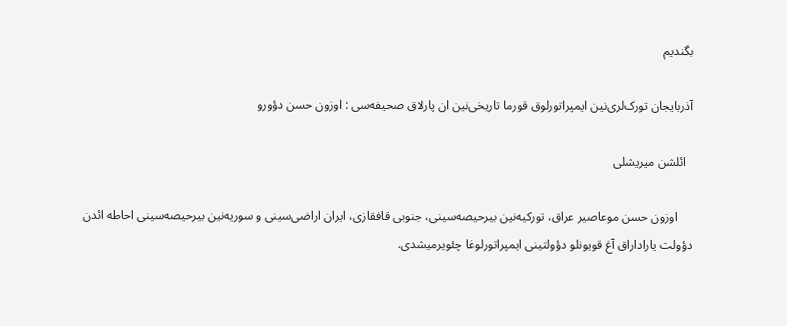بگندیم

آذربایجان تورک‌لری‌نین ایمپراتورلوق قورما تاریخی‌نین ان پارلاق صحیفه‌سی : اوزون حسن دؤورو

  ائلشن میریشلی

     اوزون حسن موعاصیر عراق، تورکیه‌نین بیرحیصه‌سینی، جنوبی قافقازی، ایران اراضی‌سینی و سوریه‌نین بیرحیصه‌سینی احاطه ائدن دؤولت یاراداراق آغ قویونلو دؤولتینی ایمپراتورلوغا چئویرمیشدی.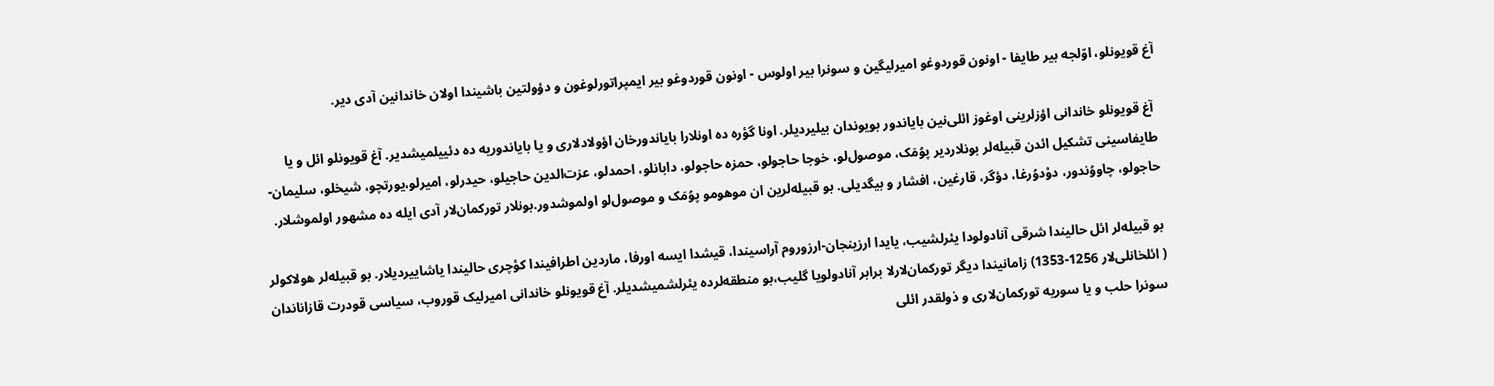آغ قویونلو، اوّلجه بیر طایفا - اونون قوردوغو امیرلیگین و سونرا بیر اولوس - اونون قوردوغو بیر ایمپراتورلوغون و دؤولتین باشیندا اولان خاندانین آدی دیر.

 آغ قویونلو خاندانی اؤز‌لرینی اوغوز ائلی‌نین بایاندور بویوندان بیلیردیلر. اونا گؤره ده اونلارا بایاندورخان اؤولاد‌لاری و یا بایاندوریه ده دئییلمیشدیر. آغ قویونلو ائل و یا طایفاسینی تشکیل ائدن قبیله‌‌لر بونلاردیر پوُمَک، موصول‌لو، خوجا حاجولو، حمزه حاجولو، دابانلو، احمدلو، عزت‌الدین حاجیلو، حیدرلو، امیرلو،یورتچو، شیخلو، سلیمان-حاجولو، چاووُندور، دوْدوُرغا، دؤگر، قارغین، افشار و بیگدیلی. بو قبیله‌‌لرین ان موهومو پوُمَک و موصول‌لو اولموشدور.بونلار تورکمان‌لار آدی ایله ده مشهور اولموشلار.

بو قبیله‌‌لر ائل حالیندا شرقی آنادولودا یئرلشیب، یایدا ارزینجان-ارزوروم آراسیندا، قیشدا ایسه اورفا، ماردین اطرافیندا کؤچری حالیندا یاشاییردیلار. بو قبیله‌‌لر هولاکو‌لر ( ائلخانلی‌‌لار 1256-1353) زامانیندا دیگر تورکمان‌لارلا برابر آنادولویا گلیب،بو منطقه‌‌لرده یئرلشمیشدیلر. آغ قویونلو خاندانی امیرلیک قوروب، سیاسی قودرت قازاناندان سونرا حلب و یا سوریه تورکمان‌لاری و ذولقدر ائلی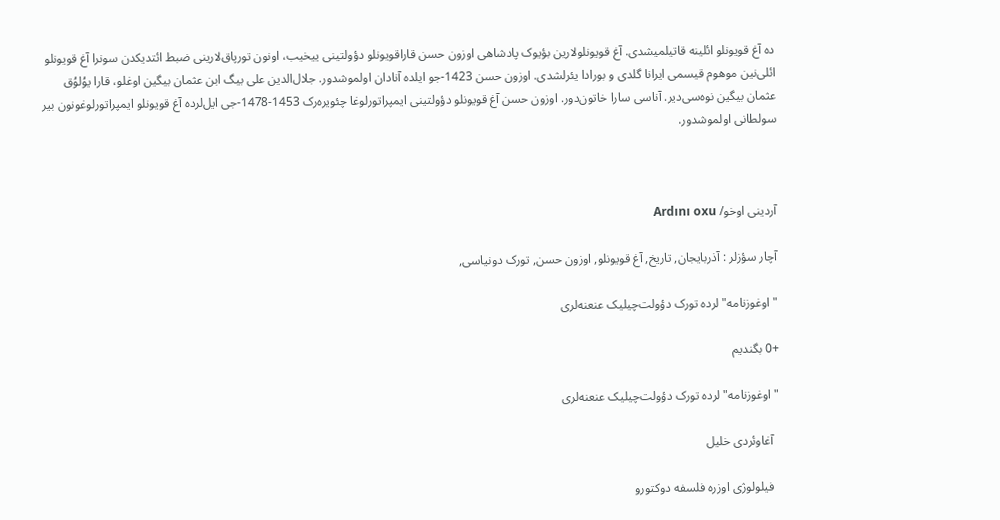ده آغ قویونلو ائلینه قاتیلمیشدی. آغ قویونلو‌لارین بؤیوک پادشاهی اوزون حسن قاراقویونلو دؤولتینی ییخیب، اونون تورپاق‌لارینی ضبط ائتدیکدن سونرا آغ قویونلو ائلی‌نین موهوم قیسمی ایرانا گلدی و بورادا یئرلشدی. اوزون حسن 1423-جو ایلده آنادان اولموشدور. جلال‌الدین علی بیگ ابن عثمان بیگین اوغلو، قارا یوُلوُق عثمان بیگین نوه‌سی‌دیر. آناسی سارا خاتون‌دور. اوزون حسن آغ قویونلو دؤولتینی ایمپراتورلوغا چئویره‌رک 1453-1478-جی ایل‌لرده آغ قویونلو ایمپراتورلوغونون بیر سولطانی اولموشدور.



آردینی اوخو/ Ardını oxu

آچار سؤزلر : آذربایجان, تاریخ, آغ قویونلو, اوزون حسن, تورک دونیاسی,

"اوغوزنامه‌"لرده تورک دؤولت‌چیلیک عنعنه‌لری

+0 بگندیم

"اوغوزنامه‌"لرده تورک دؤولت‌چیلیک عنعنه‌لری

  آغاوئردی خلیل

  فیلولوژی اوزره فلسفه دوکتورو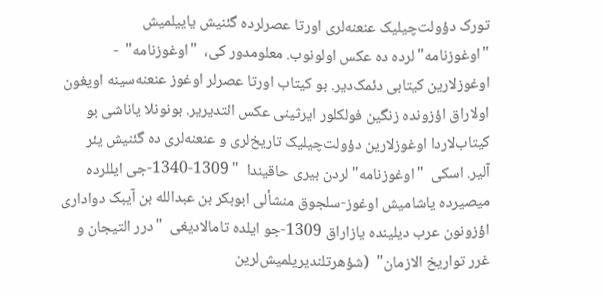تورک دؤولت‌چیلیک عنعنه‌لری اورتا عصرلرده گئنیش یاییلمیش  "اوغوزنامه"لرده ده عکس اولونوب. معلومدور کی،  "اوغوزنامه"  - اوغوزلارین کیتابی دئمک‌دیر. بو کیتاب اورتا عصرلر اوغوز عنعنه‌سینه اویغون اولاراق اؤزونده زنگین فولکلور ایرثینی عکس ائتدیریر. بونونلا یاناشی بو کیتاب‌لاردا اوغوزلارین دؤولت‌چیلیک تاریخ‌لری و عنعنه‌لری ده گئنیش یئر آلیر. اسکی  "اوغوزنامه"لردن بیری حاقیندا  " 1309-1340-جی ایللرده میصیرده یاشامیش اوغوز-سلجوق منشألی ابوبکر بن عبدالله بن آیبک دواداری اؤزونون عرب دیلینده یازاراق 1309-جو ایلده تامالادیغی  "درر التیجان‌ و غرر تواریخ‌ الازمان‌‌"  (شؤهرتلندیریلمیش‌لرین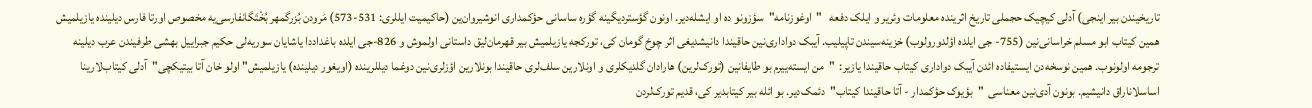تاریخیندن بیر اینجی) آدلی کیچیک حجملی تاریخ اثرینده معلومات وئریر و ایلک دفعه   "اوغوزنامه"  سؤزونو ده او ایشله‌دیر. اونون گؤستردیگینه گؤره ساسانی حؤکمداری انوشیروان‌ین (حاکیمیت ایللری: 531-573) مَرودن بُزرگمهر بُخْتَگانفارسی‌یه مخصوص اورتا فارس دیلینده یازیلمیش همین کیتاب ابو مسلم خراسانی‌نین (755- جی ایلده اؤلدورولوب) خزینه‌سیندن تاپیلیب. آیبک دواداری‌نین حاقیندا دانیشدیغی اثر چوخ گومان کی، تورکجه یازیلمیش بیر قهرمان‌لیق داستانی اولموش و 826-جی ایلده باغداددا یاشایان سوریه‌لی حکیم جبراییل بهشی طرفیندن عرب دیلینه ترجومه اولونوب. همین نوسخه‌دن ایستیفاده ائدن آیبک دواداری کیتاب حاقیندا یازیر:  "من ایسته‌ییرم بو طایفانین (تورک‌لرین) هارادان گلدیکلری و اونلارین سلف‌لری حاقیندا بونلارین اؤزلری‌نین دوغما دیللرینده (اویغور دیلینده) یازیلمیش" اولو خان آتا بیتیکچی"  آدلی کیتاب‌لارینا اساسلاناراق دانیشیم. بونون آدی‌نین معناسی  "بؤیوک حؤکمدار - آتا حاقیندا کیتاب‌"  دئمک‌دیر. بو ائله بیر کیتابدیر کی، قدیم تورک‌لردن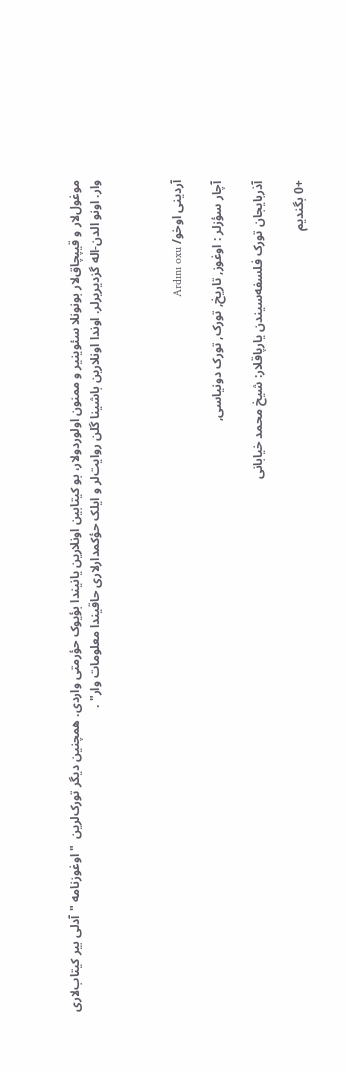موغول‌لار و قیپچاق‌لار بونونلا سئوینیر و ممنون اولوردولار، بو کیتابین اونلارین یانیندا بؤیوک حؤرمتی واردی. همچنین دیگر تورک‌لرین  " اوغوزنامه "آدلی بیر کیتاب‌لاری وار. اونو الدن-اله گزدیریرلر. اوندا اونلارین باشینا گلن روایت‌لر و ایلک حؤکمدارلاری حاقیندا معلومات وار‌" .



آردینی اوخو/ Ardını oxu

آچار سؤزلر : اوغوز, تاریخ, تورک, تورک دونیاسی,

آذربایجان تورک فلسفه‌سیندن یارپاقلار: شیخ محمد خیابانی‌

+0 بگندیم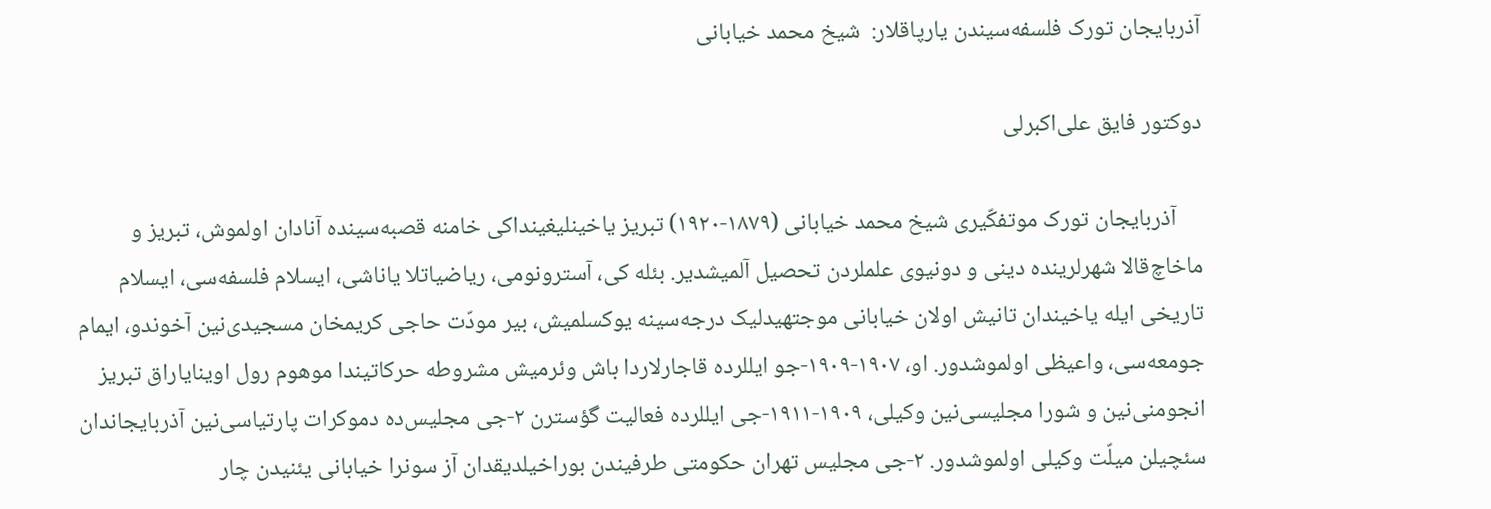آذربایجان تورک فلسفه‌سیندن یارپاقلار:  شیخ محمد خیابانی‌

دوکتور فایق علی‌اکبرلی

     آذربایجان تورک موتفکّیری شیخ محمد خیابانی (۱۸۷۹-۱۹۲۰) تبریز یاخینلیغینداکی خامنه قصبه‌سینده آنادان اولموش، تبریز و ماخاچ‌قالا شهرلرینده دینی و دونیوی علملردن تحصیل آلمیشدیر. بئله کی، آسترونومی، ریاضیاتلا یاناشی، ایسلام فلسفه‌سی، ایسلام تاریخی ایله یاخیندان تانیش اولان خیابانی موجتهیدلیک درجه‌سینه یوکسلمیش، بیر مودّت حاجی کریمخان مسجیدی‌نین آخوندو، ایمام جومعه‌سی، واعیظی اولموشدور. او، ۱۹۰۷-۱۹۰۹-جو ایللرده قاجارلاردا باش وئرمیش مشروطه حرکاتیندا موهوم رول اوینایاراق تبریز انجومنی‌نین و شورا مجلیسی‌نین وکیلی، ۱۹۰۹-۱۹۱۱-جی ایللرده فعالیت گؤسترن ۲-جی مجلیس‌ده دموکرات پارتیاسی‌نین آذربایجاندان سئچیلن میلّت وکیلی اولموشدور. ۲-جی مجلیس تهران حکومتی طرفیندن بوراخیلدیقدان آز سونرا خیابانی یئنیدن چار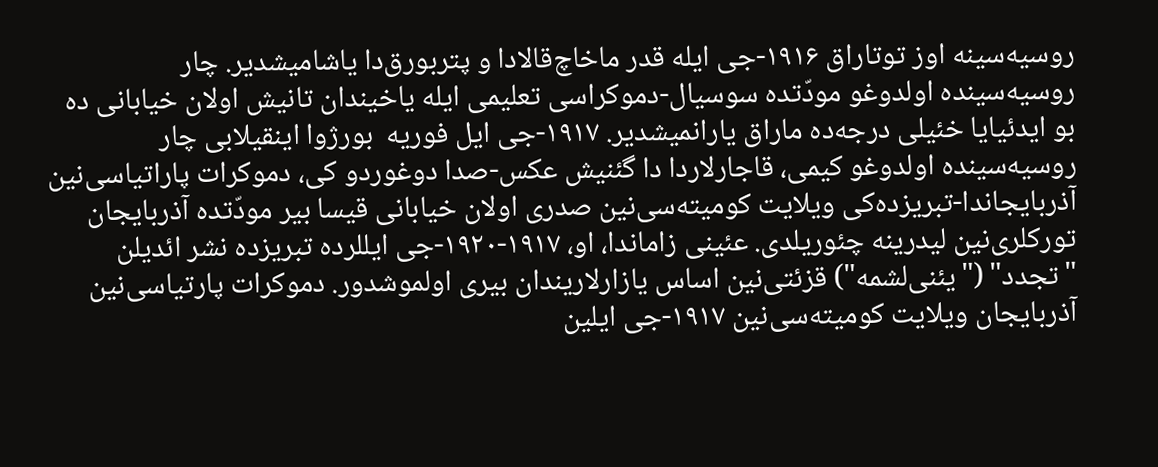روسیه‌سینه اوز توتاراق ۱۹۱۶-جی ایله قدر ماخاچ‌قالادا و پتربورق‌دا یاشامیشدیر. چار روسیه‌سینده اولدوغو مودّتده سوسیال-دموکراسی تعلیمی ایله یاخیندان تانیش اولان خیابانی ده بو ایدئیایا خئیلی درجه‌ده ماراق یارانمیشدیر. ۱۹۱۷-جی ایل فوریه  بورژوا اینقیلابی چار روسیه‌سینده اولدوغو کیمی، قاجارلاردا دا گئنیش عکس-صدا دوغوردو کی، دموکرات پاراتیاسی‌نین آذربایجاندا-تبریزده‌کی ویلایت کومیته‌سی‌نین صدری اولان خیابانی قیسا بیر مودّتده آذربایجان تورکلری‌نین لیدرینه چئوریلدی. عئینی زاماندا، او، ۱۹۱۷-۱۹۲۰-جی ایللرده تبریزده نشر ائدیلن "تجدد" ("یئنی‌لشمه") قزئتی‌نین اساس یازارلاریندان بیری اولموشدور. دموکرات پارتیاسی‌نین آذربایجان ویلایت کومیته‌سی‌نین ۱۹۱۷-جی ایلین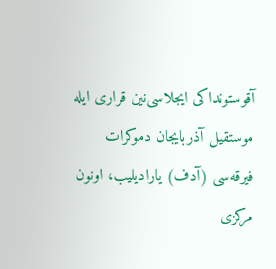آقوستونداکی ایجلاسی‌نین قراری ایله موستقیل آذربایجان دموکرات فیرقه‌سی (آدف) یارادیلیب، اونون مرکزی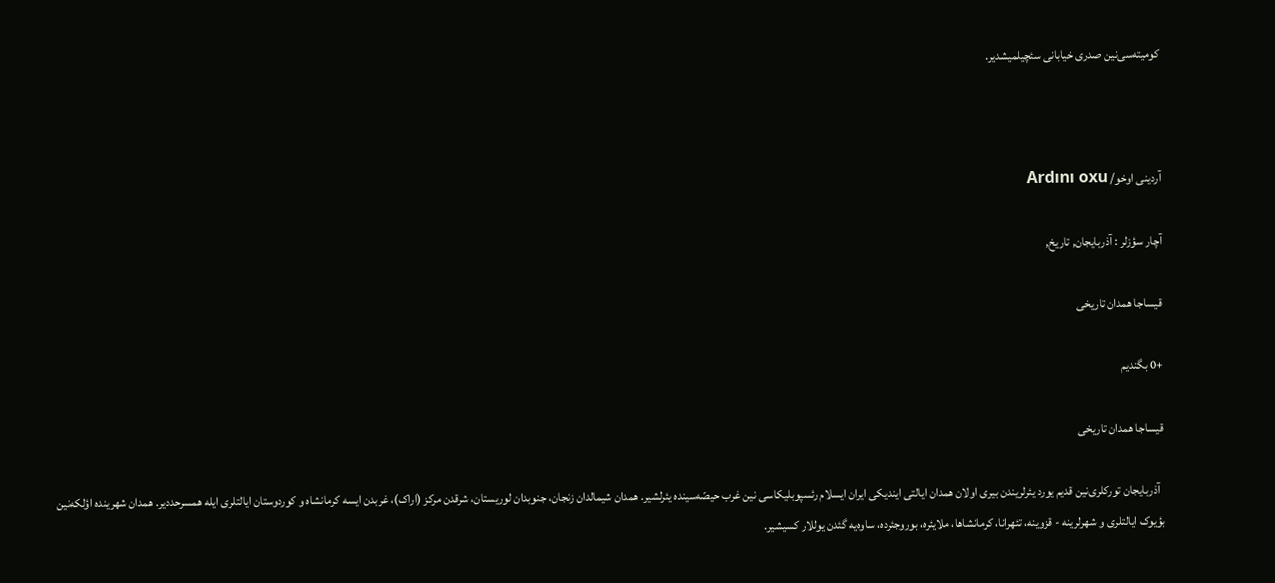کومیته‌سی‌نین صدری خیابانی سئچیلمیشدیر.



آردینی اوخو/ Ardını oxu

آچار سؤزلر : آذربایجان, تاریخ,

قیساجا همدان تاریخی

+0 بگندیم

قیساجا همدان تاریخی

  آذربایجان تورکلری‌‌‌نین قدیم یورد یئرلریندن بیری اولان همدان ایالتی ایندیکی ایران ایسلام رئسپوبلیکاسی ‌‌نین غرب حیصّه‌سینده یئرلشیر. همدان شیمالدان‌ زنجان، جنوبدان‌ لوریستان، شرقدن مرکز (اراک)، غربدن ایسه کرمانشاه و کوردوستان ایالتلری ایله همسرحددیر. همدان شهرینده اؤلکه‌‌‌نین بؤیوک ایالتلری و شهرلرینه - قزوینه، تئهرانا، کرمانشاها، ملایئره، بوروجئرده، ساوه‌یه گئدن یوللار کسیشیر.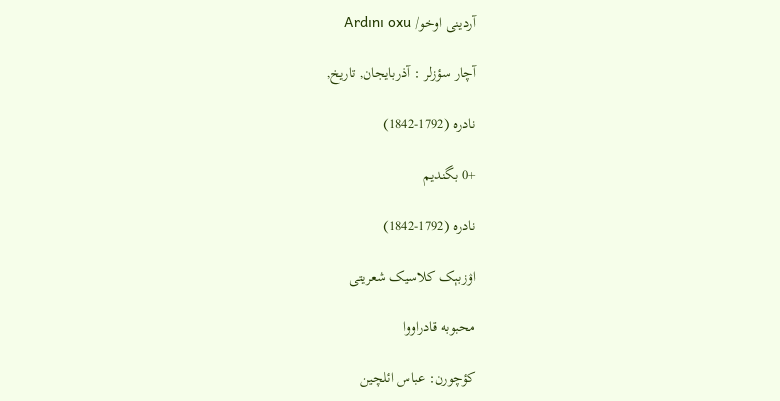آردینی اوخو/ Ardını oxu

آچار سؤزلر : آذربایجان, تاریخ,

نادره (1792-1842)

+0 بگندیم

نادره (1792-1842)

اۉزبېک کلاسیک شعریتی

محبوبه قادراووا

کؤچورن: عباس ائلچین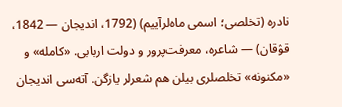نادره (تخلصی؛ اسمی ماه‌لرآییم) (1792، اندیجان — 1842، قۉقان) — شاعره‌، معرفت‌پرور و دولت اربابی. «کامله» و «مکنونه» تخلصلری بیلن هم شعرلر یازگن. آته‌سی اندیجان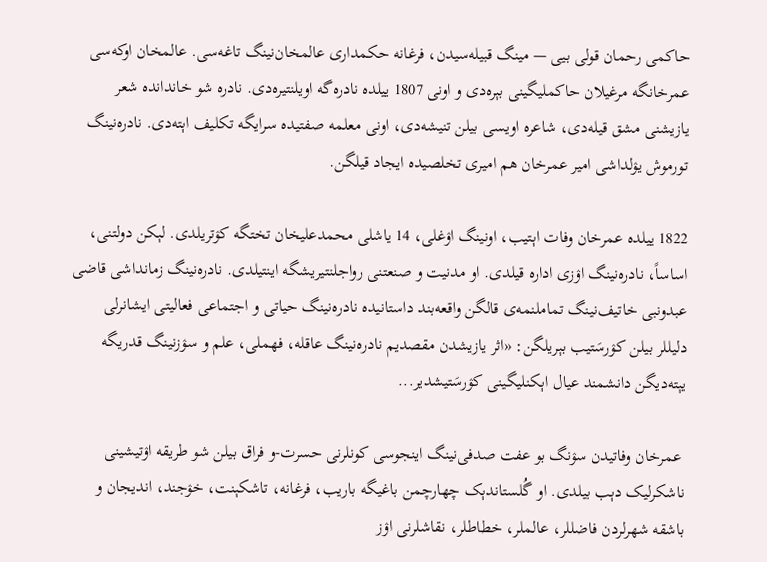حاکمی رحمان قولی بیی — مینگ قبیله‌سیدن، فرغانه‌ حکمداری عالمخان‌نینگ تاغه‌سی. عالمخان اوکه‌سی عمرخانگه مرغیلان حاکملیگینی بېره‌دی و اونی 1807 ییلده نادره‌گه اویلنتیره‌دی. نادره شو خاندانده شعر یازیشنی مشق قیله‌دی، شاعره‌ او‌یسی بیلن تنیشه‌دی، اونی معلمه صفتیده سرایگه تکلیف اېته‌دی. نادره‌‌نینگ تورموش یۉلداشی امیر عمرخان هم امیری تخلصیده ایجاد قیلگن.

1822 ییلده عمرخان وفات اېتیب، اونینگ اۉغلی، 14 یاشلی محمدعلیخان تختگه کۉتریلدی. لېکن دولتنی، اساساً، نادره‌‌نینگ اۉزی اداره‌ قیلدی. او مدنیت و صنعتنی رواجلنتیریشگه اینتیلدی. نادره‌‌‌نینگ زمانداشی قاضی عبدونبی خاتیف‌نینگ تماملنمه‌ی قالگن واقعه‌بند داستانیده نادره‌‌‌نینگ حیاتی و اجتماعی فعالیتی ایشانرلی دلیللر بیلن کۉرسَتیب بېریلگن: «اثر یازیشدن مقصدیم نادره‌‌‌نینگ عاقله، فهملی، علم و سۉزنینگ قدریگه یېته‌دیگن دانشمند عیال اېکنلیگینی کۉرسَتیشدیر...

 عمرخان وفاتیدن سۉنگ بو عفت صدفی‌نینگ اینجوسی کونلرنی حسرت-و فراق بیلن شو طریقه‌ اۉتیشینی ناشکرلیک دېب بیلدی. او گُلستاندېک چهارچمن باغیگه باریب، فرغانه‌، تاشکېنت، خۉجند، اندیجان و باشقه‌ شهرلردن فاضللر، عالملر، خطاطلر، نقاشلرنی اۉز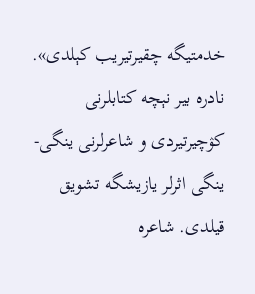خدمتیگه چقیرتیریب کېلدی». نادره بیر نېچه‌ کتابلرنی کۉچیرتیردی و شاعرلرنی ینگی-ینگی اثرلر یازیشگه تشویق قیلدی. شاعره‌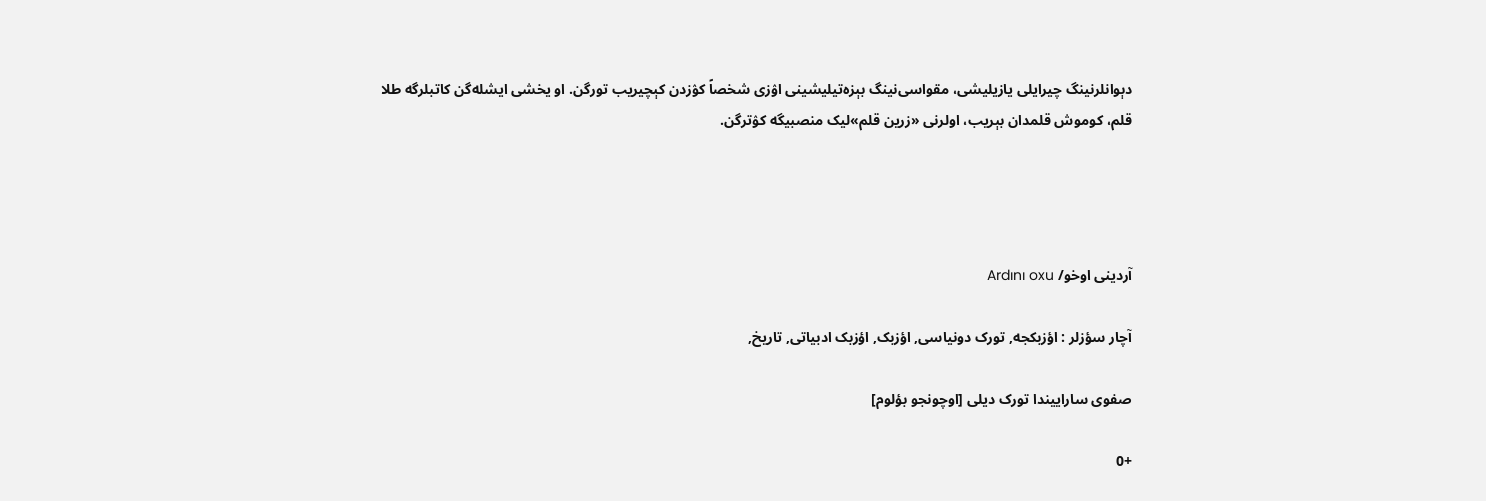دېوانلرنینگ چیرایلی یازیلیشی، مقوا‌سی‌نینگ بېزه‌تیلیشینی اۉزی شخصاً کۉزدن کېچیریب تورگن. او یخشی ایشله‌گن کاتبلرگه طلا قلم، کوموش قلمدان بېریب، اولرنی «زرین قلم»لیک منصبیگه کۉترگن.




آردینی اوخو/ Ardını oxu

آچار سؤزلر : اؤزبکجه, تورک دونیاسی, اؤزبک, اؤزبک ادبیاتی, تاریخ,

صفوی ساراییندا تورک دیلی [اوچونجو بؤلوم]

+0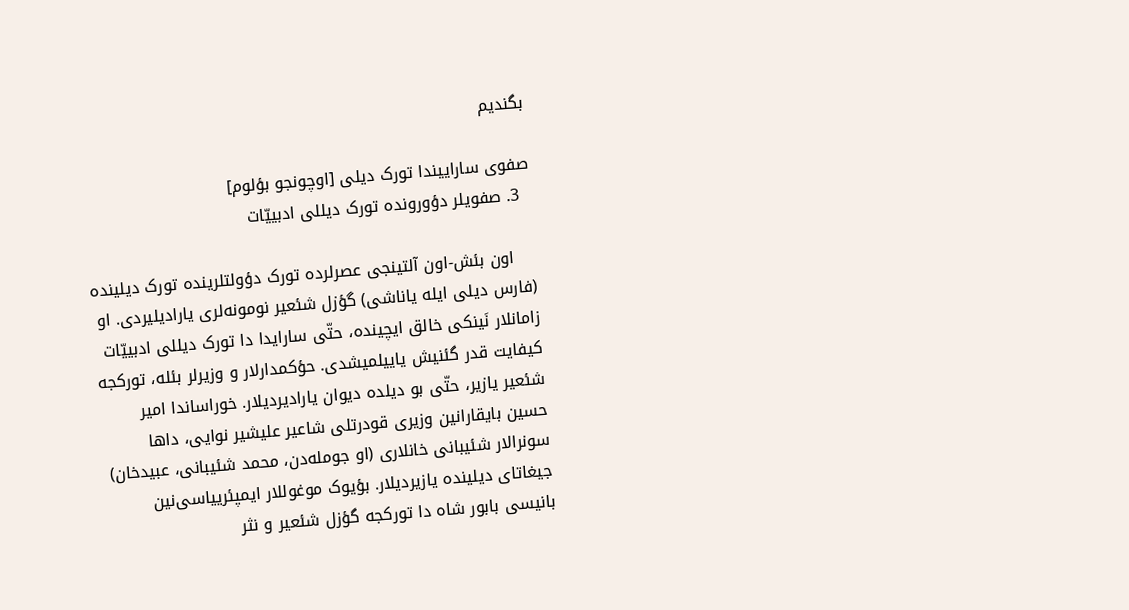بگندیم

صفوی ساراییندا تورک دیلی [اوچونجو بؤلوم]
  3. صفویلر دؤورونده تورک دیللی ادبییّات

    اون بئش-اون آلتینجی عصرلرده تورک دؤولتلرینده تورک دیلینده (فارس دیلی ایله یاناشی) گؤزل شئعیر نومونه‌لری یارادیلیردی. او زامانلار ‌نَینکی خالق ایچینده، حتّی سارایدا دا تورک دیللی ادبییّات کیفایت قدر گئنیش یاییلمیشدی. حؤکمدارلار و وزیرلر بئله، تورکجه شئعیر یازیر، حتّی بو دیلده دیوان یارادیردیلار. خوراساندا امیر حسین بایقارا‌نین وزیری قودرتلی شاعیر علیشیر نوایی، داها سونرالار شئیبانی خانلاری (او جومله‌دن، محمد شئیبانی، عبیدخان) جیغاتای دیلینده یازیردیلار. بؤیوک موغوللار ایمپئرییاسی‌نین بانیسی بابور شاه دا تورکجه گؤزل شئعیر و نثر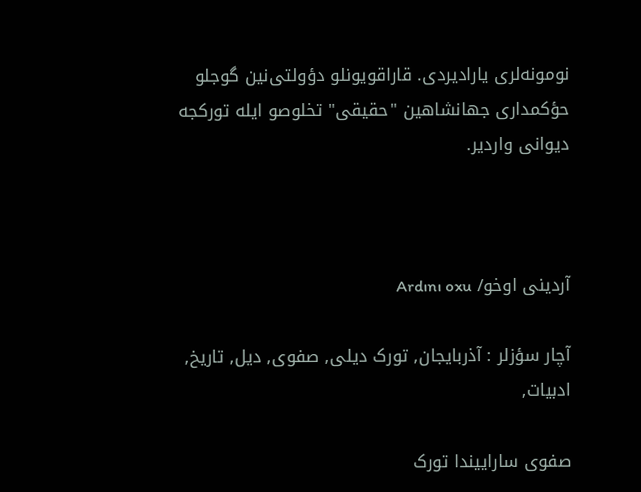نومونه‌لری یارادیردی. قاراقویونلو دؤولتی‌نین گوجلو حؤکمداری جهانشاهین "حقیقی" تخلوصو ایله تورکجه دیوانی واردیر.



آردینی اوخو/ Ardını oxu

آچار سؤزلر : آذربایجان, تورک دیلی, صفوی, دیل, تاریخ, ادبیات,

صفوی ساراییندا تورک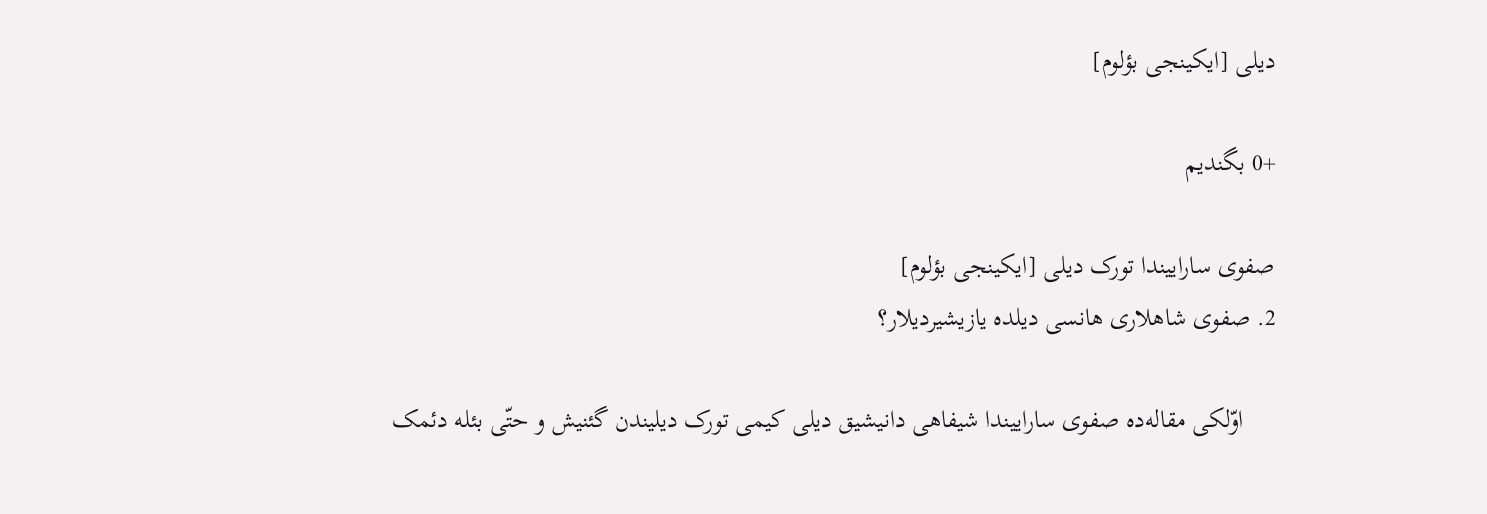دیلی [ایکینجی بؤلوم]

+0 بگندیم

صفوی ساراییندا تورک دیلی [ایکینجی بؤلوم]
2. صفوی شاهلاری هانسی دیلده یازیشیردیلار؟

     اوّلکی مقاله‌ده صفوی ساراییندا شیفاهی دانیشیق دیلی کیمی تورک دیلیندن گئنیش و حتّی بئله دئمک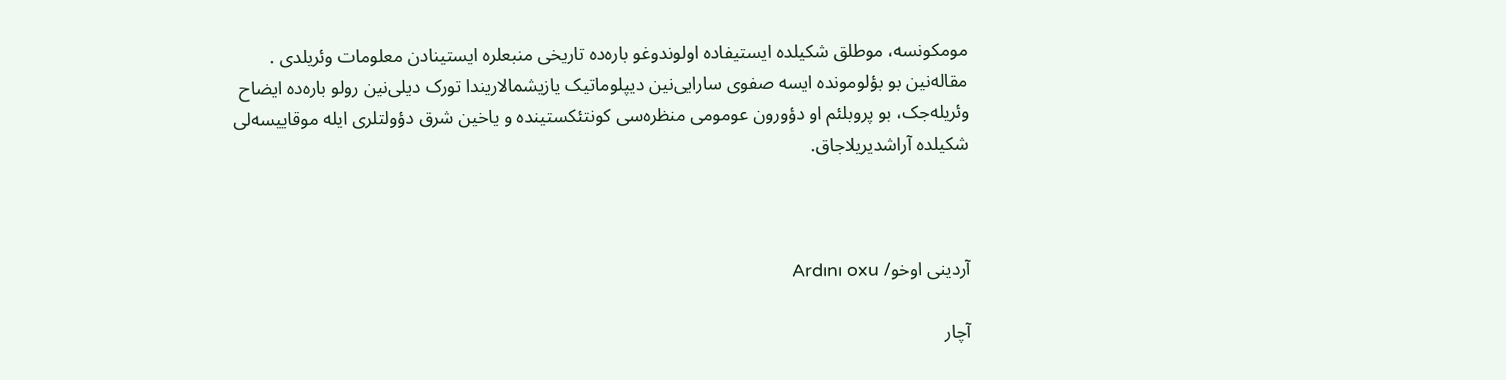مومکونسه، موطلق شکیلده ایستیفاده اولوندوغو باره‌ده تاریخی منبعلره ایستینادن معلومات وئریلدی .
مقاله‌‌نین بو بؤلومونده ایسه صفوی سارایی‌نین دیپلوماتیک یازیشمالاریندا تورک دیلی‌نین رولو باره‌ده ایضاح وئریله‌جک، بو پروبلئم او دؤورون عومومی منظره‌سی کونتئکستینده و یاخین شرق دؤولتلری ایله موقاییسه‌لی شکیلده آراشدیریلاجاق.



آردینی اوخو/ Ardını oxu

آچار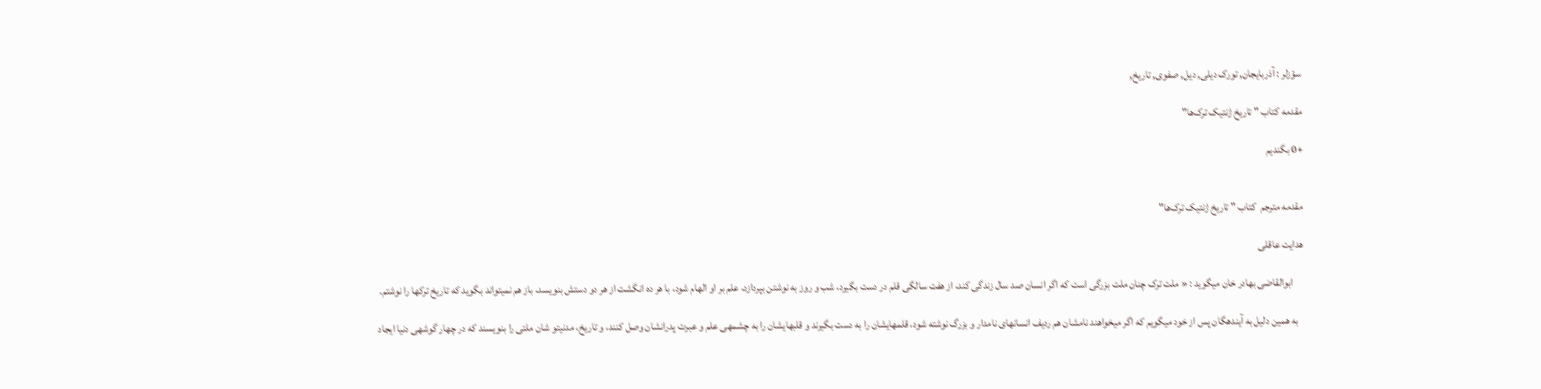سؤزلر : آذربایجان, تورک دیلی, دیل, صفوی, تاریخ,

مقدمه کتاب " تاریخ ژنتیک ترک‌ها"

+0 بگندیم


مقدمه مترجم  کتاب " تاریخ ژنتیک ترک‌ها"

هدایت عاقلی

     ابوالقاضی بهادر خان میگوید : « ملت ترک چنان ملت بزرگی است که اگر انسان صد سال زندگی کند، از هفت سالگی قلم در دست بگیرد، شب و روز به نوشتن بپردازد، علم بر او الهام شود، با هر ده انگشت از هر دو دستش بنویسد، باز هم نمیتواند بگوید که تاریخ ترکها را نوشتم.

   به همین دلیل به آیندهگان پس از خود میگویم که اگر میخواهند نامشان هم ردیف انسانهای نامدار و بزرگ نوشته شود، قلمهایشان را به دست بگیرند و قلبهایشان را به چشمهی علم و عبرت پدرانشان وصل کنند، و تاریخ، مدنیتو شان ملتی را بنویسند که در چهار گوشهی دنیا ایجاد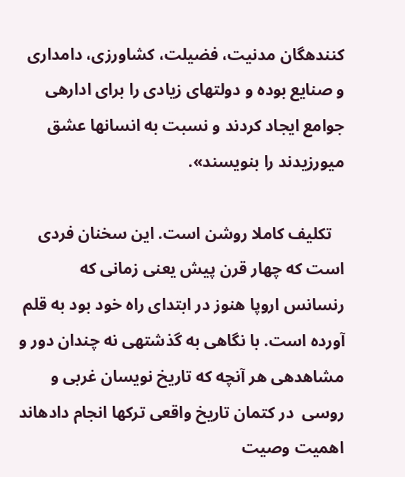کنندهگان مدنیت، فضیلت، کشاورزی، دامداری و صنایع بوده و دولتهای زیادی را برای ادارهی جوامع ایجاد کردند و نسبت به انسانها عشق میورزیدند را بنویسند».

   تکلیف کاملا روشن است. این سخنان فردی است که چهار قرن پیش یعنی زمانی که رنسانس اروپا هنوز در ابتدای راه خود بود به قلم آورده است. با نگاهی به گذشتهی نه چندان دور و مشاهدهی هر آنچه که تاریخ نویسان غربی و روسی  در کتمان تاریخ واقعی ترکها انجام دادهاند اهمیت وصیت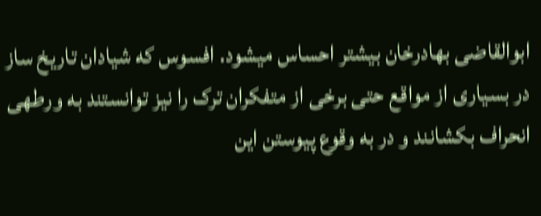ابوالقاضی بهادرخان بیشتر احساس میشود. افسوس که شیادان تاریخ ساز در بسیاری از مواقع حتی برخی از متفکران ترک را نیز توانستند به ورطهی انحراف بکشانند و در به وقوع پیوستن این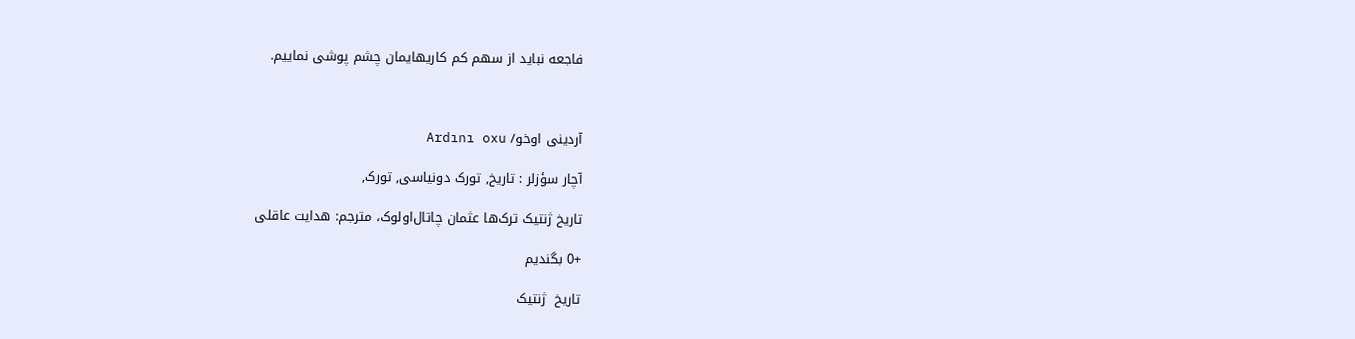فاجعه نباید از سهم کم کاریهایمان چشم پوشی نماییم.



آردینی اوخو/ Ardını oxu

آچار سؤزلر : تاریخ, تورک دونیاسی, تورک,

تاریخ ژنتیک ترک‌ها عثمان چاتال‌اولوک، مترجم: هدایت عاقلی

+0 بگندیم

تاریخ  ژنتیک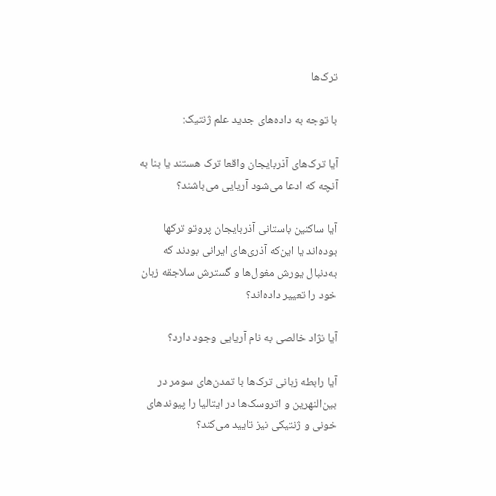ترک‌ها

با توجه به داده‌های جدید علم ژنتیک:

آیا ترک‌های آذربایجان واقعا ترک هستند یا بنا به آنچه که ادعا می‌شود آریایی می‌باشند؟

آیا ساکنین باستانی آذربایجان پروتو‌ ترکها بوده‌اند یا این‌که آذری‌های ایرانی بودند که به‌دنبال یورش مغول‌ها و گسترش سلاجقه زبان خود را تعییر داده‌اند؟

آیا نژاد خالصی به نام آریایی وجود دارد؟

آیا رابطه زبانی ترک‌ها با تمدن‌های سومر در بین‌النهرین و اتروسک‌ها در ایتالیا را پیوندهای خونی و ژنتیکی نیز تایید می‌کند؟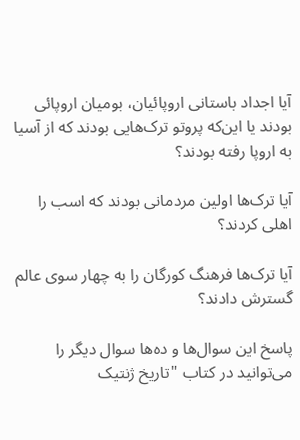آیا اجداد باستانی اروپائیان‌، بومیان اروپائی بودند یا این‌که پروتو ترک‌هایی بودند که از آسیا به اروپا رفته‌ بودند؟

آیا ترک‌ها اولین مردمانی بودند که اسب را اهلی کردند؟

آیا ترک‌ها فرهنگ کورگان را به چهار سوی عالم گسترش دادند؟

پاسخ این سوال‌ها و ده‌ها سوال دیگر را می‌توانید در کتاب "تاریخ ژنتیک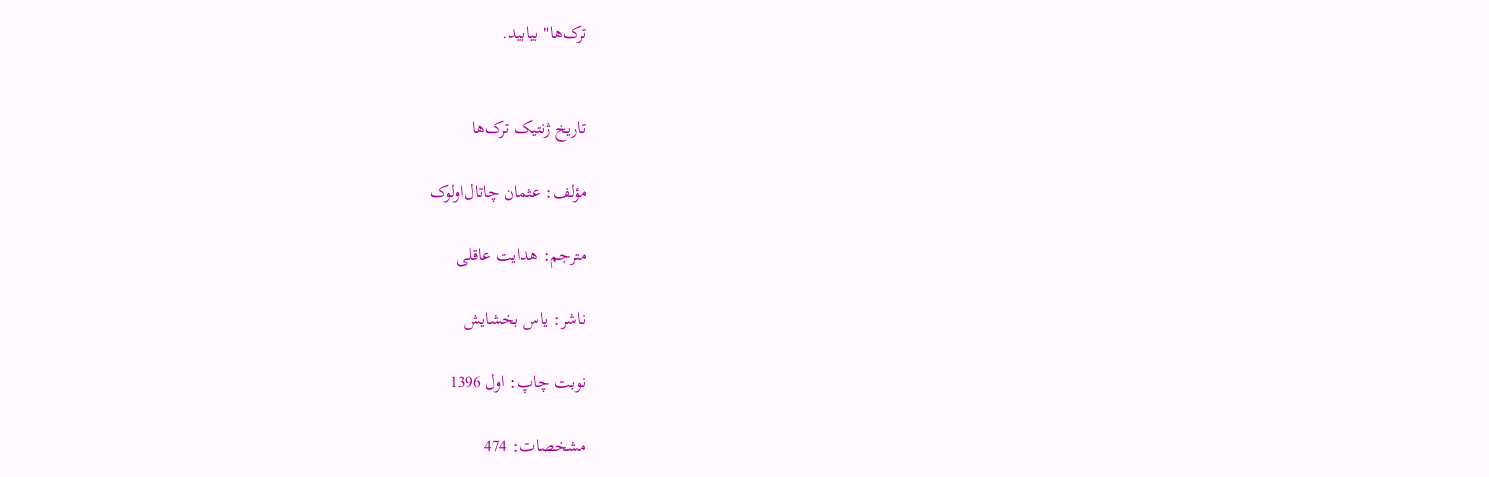ترک‌ها" بیابید.


تاریخ ژنتیک ترک‌ها

مؤلف: عثمان چاتال‌اولوک

مترجم: هدایت عاقلی

ناشر: یاس بخشایش

نوبت چاپ: اول 1396

مشخصات: 474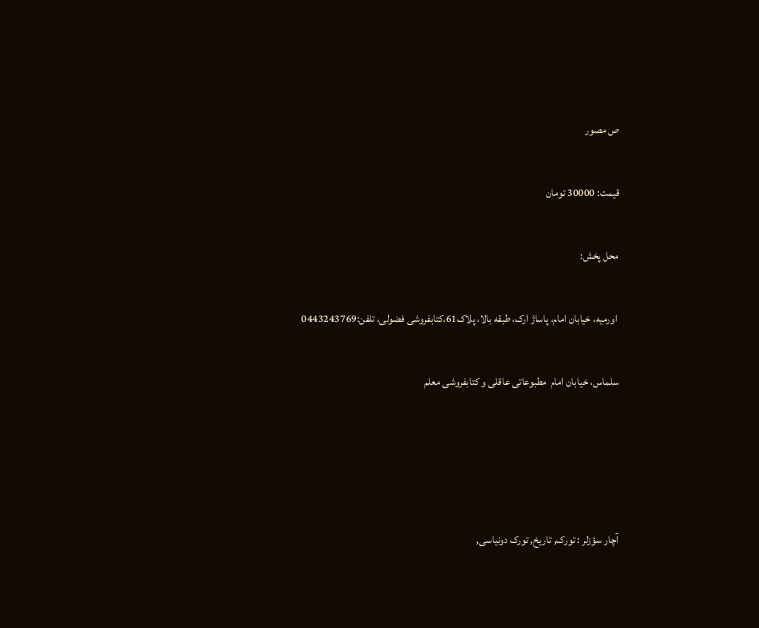ص مصور

قیمت: 30000 تومان

محل پخش:

 اورمیه، خیابان امام، پاساژ ارک، طبقه بالا، پلاک61،کتابفروشی فضولی، تلفن:0443243769

سلماس، خیابان امام  مطبوعاتی عاقلی و کتابفروشی معلم




آچار سؤزلر : تورک, تاریخ, تورک دونیاسی,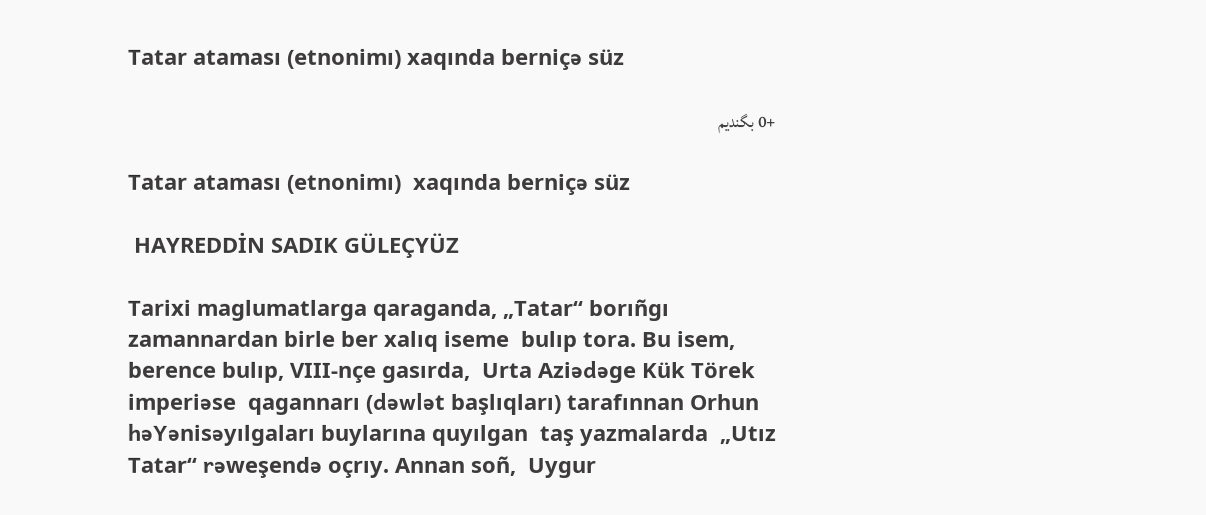Tatar ataması (etnonimı) xaqında berniçә süz

+0 بگندیم

Tatar ataması (etnonimı)  xaqında berniçә süz

 HAYREDDİN SADIK GÜLEÇYÜZ

Tarixi maglumatlarga qaraganda, „Tatar“ borıñgı  zamannardan birle ber xalıq iseme  bulıp tora. Bu isem, berence bulıp, VIII-nçe gasırda,  Urta Aziәdәge Kük Törek imperiәse  qagannarı (dәwlәt başlıqları) tarafınnan Orhun hәYәnisәyılgaları buylarına quyılgan  taş yazmalarda  „Utız  Tatar“ rәweşendә oçrıy. Annan soñ,  Uygur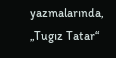yazmalarında, „Tugız Tatar“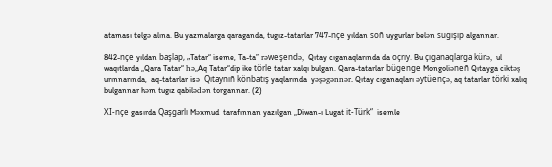ataması telgә alına. Bu yazmalarga qaraganda, tugız-tatarlar 747-nçe yıldan soñ uygurlar belәn sugışıp algannar.

842-nçe yıldan başlap, „Tatar“ iseme, Ta-ta” rәweşendә,  Qıtay cıganaqlarında da oçrıy. Bu çıganaqlarga kürә,  ul waqıtlarda „Qara Tatar“ hә„Aq Tatar“dip ike törle tatar xalqı bulgan. Qara-tatarlar bügenge Mongoliәneñ Qıtayga ciktәş urınnarında,  aq-tatarlar isә  Qıtaynıñ könbatış yaqlarında  yәşәgәnnәr. Qıtay cıganaqları әytüençә, aq tatarlar törki xalıq bulgannar hәm tugız qabilәdәn torgannar. (2)

XI-nçe gasırda Qaşgarlı Mәxmud  tarafınnan yazılgan „Diwan-ı Lugat it-Türk“  isemle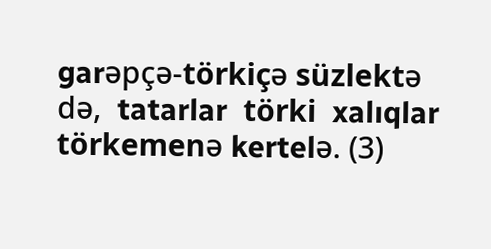garәpçә-törkiçә süzlektә dә,  tatarlar  törki  xalıqlar  törkemenә kertelә. (3)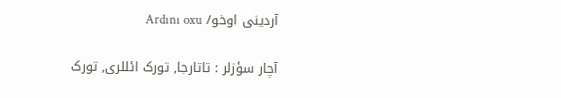آردینی اوخو/ Ardını oxu

آچار سؤزلر : تاتارجا, تورک ائللری, تورک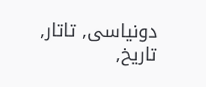دونیاسی, تاتار, تاریخ,